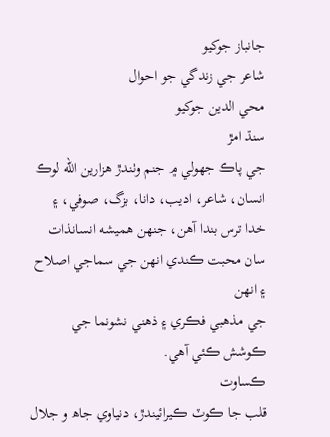جانباز جوکيو
شاعر جي زندگي جو احوال
محي الدين جوکيو
سنڌ امڙ
جي پاڪ جھولي ۾ جنم وٺندڙ ھزارين الله لوڪ انسان، شاعر، اديب، دانا، بزگ، صوفي، ۽
خدا ترس بندا آھن، جنھن ھميشه انسانذات سان محبت ڪندي انهن جي سماجي اصلاح ۽ انهن
جي مذھبي فڪري ۽ ذھني نشونما جي ڪوشش ڪئي آھي.
ڪساوت
قلب جا ڪوٽ ڪيرائيندڙ، دنياوي جاھ و جلال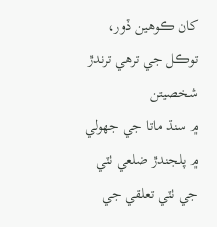کان ڪوھين ڏور، توڪل جي ترھي ترندڙ شخصيتن
۾ سنڌ ماتا جي جھولي ۾ پلجندڙ ضلعي ٺٽي جي ٺٽي تعلقي جي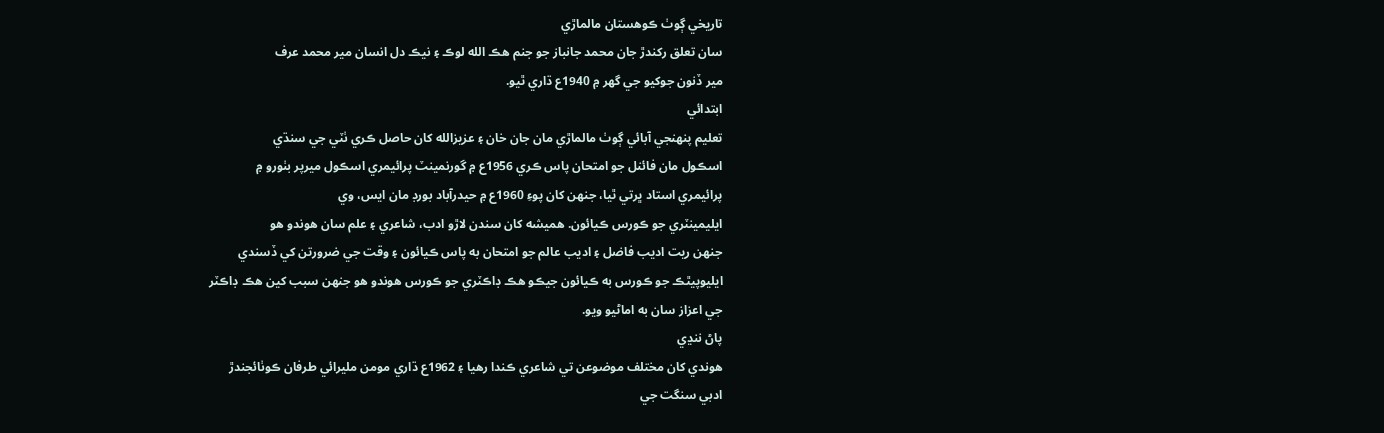تاريخي ڳوٺ ڪوهستان مالماڙي
سان تعلق رکندڙ جان محمد جانباز جو جنم هڪ الله لوڪ ۽ نيڪ دل انسان مير محمد عرف
مير ڏنون جوکيو جي گهر ۾ 1940ع ڌاري ٿيو.
ابتدائي
تعليم پنهنجي آبائي ڳوٺ مالماڙي مان جان خان ۽ عزيزالله کان حاصل ڪري ٺٽي جي سنڌي
اسڪول مان فائنل جو امتحان پاس ڪري 1956ع ۾ گورنمينٽ پرائيمري اسڪول ميرپر بٺورو ۾
پرائيمري استاد ڀرتي ٿيا، جنهن کان پوءِ 1960ع ۾ حيدرآباد بورڊ مان ايس، وي
ايليمينٽري جو ڪورس ڪيائون. هميشه کان سندن لاڙو ادب، شاعري ۽ علم سان هوندو هو
جنهن ريت اديب فاضل ۽ اديب عالم جو امتحان به پاس ڪيائون ۽ وقت جي ضرورتن کي ڏسندي
ايليوپيٿڪ جو ڪورس به ڪيائون جيڪو هڪ ڊاڪٽري جو ڪورس هوندو هو جنهن سبب کين هڪ ڊاڪٽر
جي اعزاز سان به اماڻيو ويو.
پاڻ ننڍي
هوندي کان مختلف موضوعن تي شاعري ڪندا رهيا ۽ 1962ع ڌاري مومن مليرائي طرفان ڪوٺائجندڙ
ادبي سنگت جي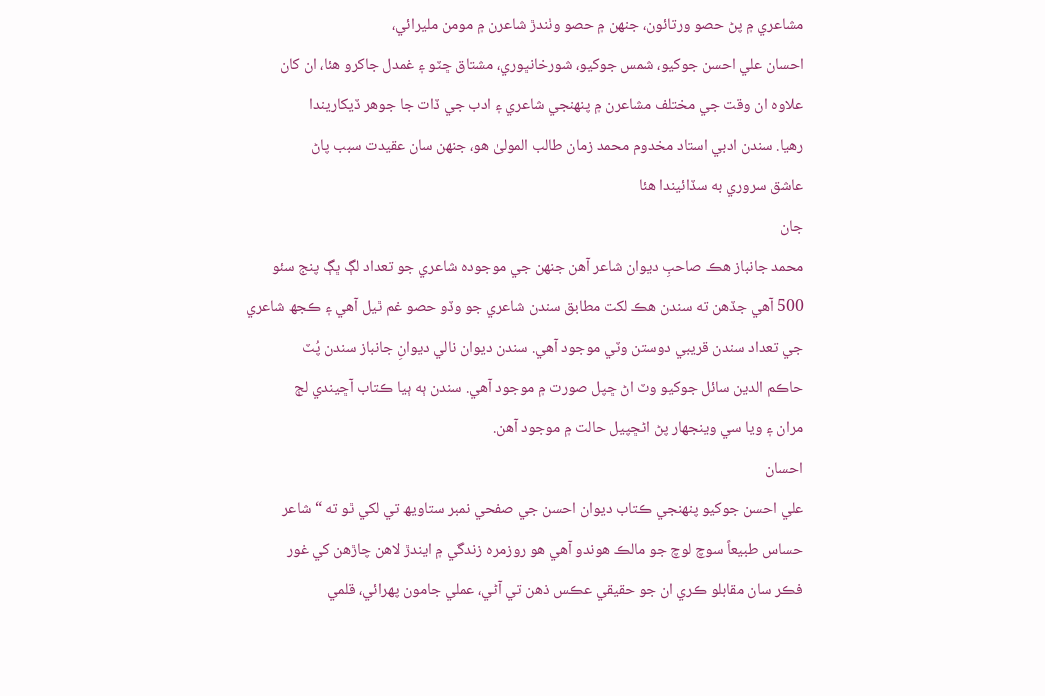مشاعري ۾ پڻ حصو ورتائون، جنهن ۾ حصو وٺندڙ شاعرن ۾ مومن مليرائي،
احسان علي احسن جوکيو، شمس جوکيو، شورخانڀوري، مشتاق ڇٽو ۽ غمدل جاکرو هئا، ان کان
علاوه ان وقت جي مختلف مشاعرن ۾ پنهنجي شاعري ۽ ادب جي ڏات جا جوھر ڏيکاريندا
رهيا. سندن ادبي استاد مخدوم محمد زمان طالب المولىٰ هو، جنهن سان عقيدت سبب پاڻ
عاشق سروري به سڏائيندا هئا
جان
محمد جانباز هڪ صاحبِ ديوان شاعر آھن جنهن جي موجوده شاعري جو تعداد لڳ ڀڳ پنج سئو
500 آھي جڏھن ته سندن هڪ لکت مطابق سندن شاعري جو وڏو حصو غم ٿيل آھي ۽ ڪجھ شاعري
جي تعداد سندن قريبي دوستن وٽي موجود آھي. سندن ديوان نالي ديوانِ جانباز سندن پُٽ
حاڪم الدين سائل جوکيو وٽ اڻ ڇپل صورت ۾ موجود آھي. سندن ٻه ٻيا ڪتاب آڇيندي لڄ
مران ۽ ويا سي وينجهار پڻ اڻڇپيل حالت ۾ موجود آھن.
احسان
علي احسن جوکيو پنهنجي ڪتاب ديوان احسن جي صفحي نمبر ستاويھ تي لکي ٿو ته “ شاعر
حساس طبيعاً سوچ لوچ جو مالڪ ھوندو آھي هو روزمره زندگي ۾ ايندڙ لاهن چاڙھن کي غور
فڪر سان مقابلو ڪري ان جو حقيقي عڪس ذھن تي آڻي، عملي جامون پهرائي، قلمي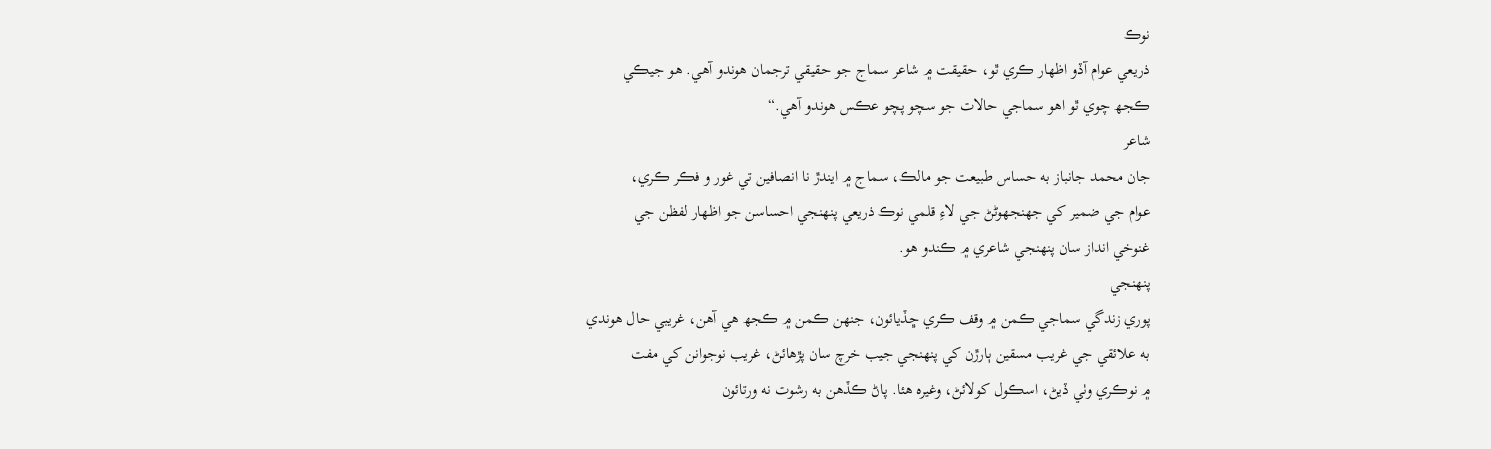نوڪ
ذريعي عوام آڏو اظھار ڪري ٿو، حقيقت ۾ شاعر سماج جو حقيقي ترجمان هوندو آھي. هو جيڪي
ڪجھ چوي ٿو اهو سماجي حالات جو سچو پچو عڪس هوندو آھي.“
شاعر
جان محمد جانباز به حساس طبيعت جو مالڪ، سماج ۾ ايندڙ نا انصافين تي غور و فڪر ڪري،
عوام جي ضمير کي جهنجهوڻڻ جي لاءِ قلمي نوڪ ذريعي پنهنجي احساسن جو اظھار لفظن جي
غنوخي انداز سان پنهنجي شاعري ۾ ڪندو هو.
پنهنجي
پوري زندگي سماجي ڪمن ۾ وقف ڪري ڇڏيائون، جنهن ڪمن ۾ ڪجھ ھي آھن، غريبي حال هوندي
به علائقي جي غريب مسقين ٻارڙن کي پنهنجي جيب خرچ سان پڙھائڻ، غريب نوجوانن کي مفت
۾ نوڪري وٺي ڏيڻ، اسڪول کولائڻ، وغيره هئا. پاڻ ڪڏھن به رشوت نه ورتائون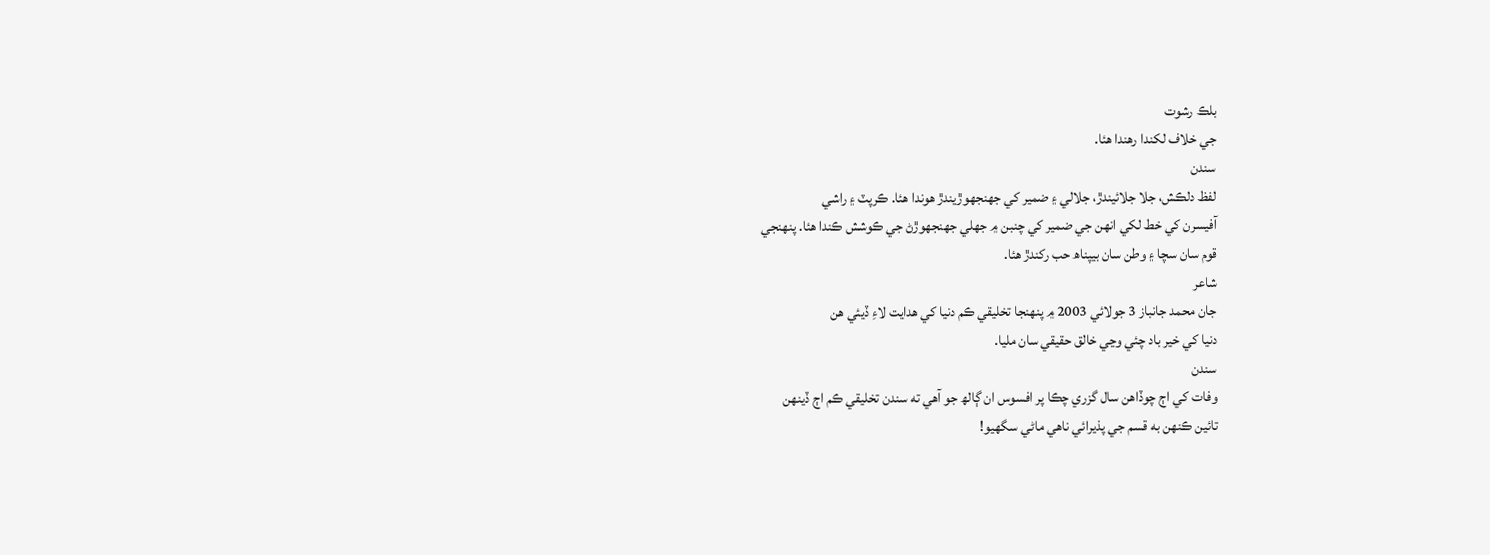بلڪ رشوت
جي خلاف لکندا رهندا هئا.
سندن
لفظ دلڪش، جلا جلائيندڙ، جلالي ۽ ضمير کي جهنجهوڙيندڙ ھوندا هئا. ڪرپٽ ۽ راشي
آفيسرن کي خط لکي انهن جي ضمير کي چنبن ۾ جهلي جهنجهوڙڻ جي ڪوشش ڪندا هئا. پنهنجي
قوم سان سچا ۽ وطن سان بيپناھ حب رکندڙ هئا.
شاعر
جان محمد جانباز 3 جولائي 2003 ۾ پنهنجا تخليقي ڪم دنيا کي ھدايت لاءِ ڏيئي هن
دنيا کي خير باد چئي وڃي خالق حقيقي سان مليا.
سندن
وفات کي اڄ چوڏاھن سال گزري چڪا پر افسوس ان ڳالھ جو آھي ته سندن تخليقي ڪم اڄ ڏينهن
تائين ڪنهن به قسم جي پذيرائي ناهي ماڻي سگهيو!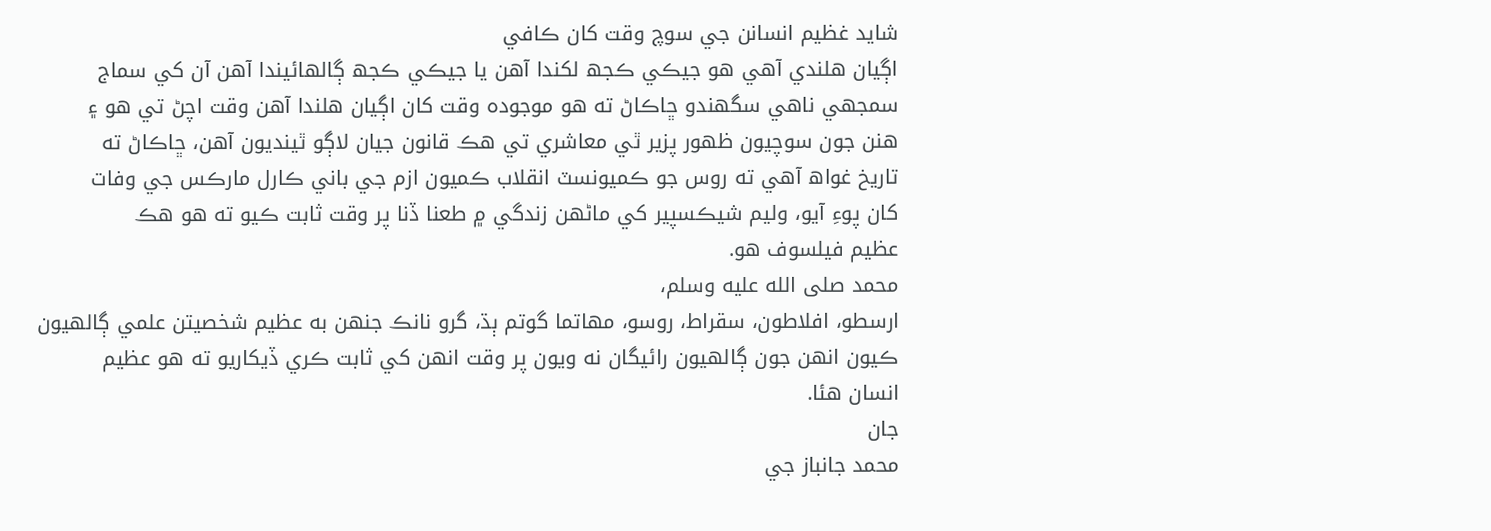شايد غظيم انسانن جي سوچ وقت کان ڪافي
اڳيان هلندي آهي هو جيڪي ڪجھ لکندا آھن يا جيڪي ڪجھ ڳالهائيندا آھن آن کي سماج
سمجهي ناهي سگهندو ڇاڪاڻ ته هو موجوده وقت کان اڳيان هلندا آھن وقت اچڻ تي هو ۽
ھنن جون سوچيون ظھور پزير ٿي معاشري تي هڪ قانون جيان لاڳو ٿينديون آھن، ڇاڪاڻ ته
تاريخ غواھ آھي ته روس جو ڪميونسٽ انقلاب ڪميون ازم جي باني ڪارل مارڪس جي وفات
کان پوءِ آيو، وليم شيڪسپير کي ماڻھن زندگي ۾ طعنا ڏنا پر وقت ثابت ڪيو ته هو هڪ
عظيم فيلسوف هو.
محمد صلى الله عليه وسلم،
ارسطو، افلاطون، سقراط، روسو، مهاتما گوتم ٻڌ، گرو نانڪ جنهن به عظيم شخصيتن علمي ڳالهيون
ڪيون انهن جون ڳالهيون رائيگان نه ويون پر وقت انهن کي ثابت ڪري ڏيکاريو ته هو عظيم
انسان هئا.
جان
محمد جانباز جي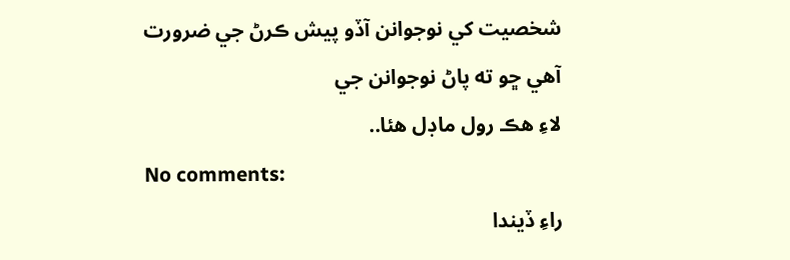شخصيت کي نوجوانن آڏو پيش ڪرڻ جي ضرورت آھي ڇو ته پاڻ نوجوانن جي
لاءِ ھڪ رول ماڊل هئا..
No comments:
راءِ ڏيندا